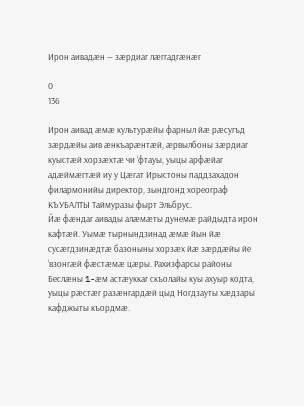Ирон аивадæн — зæрдиаг лæггадгæнæг

0
136

Ирон аивад æмæ культурæйы фарныл йæ рæсугъд зæрдæйы аив æнкъарæнтæй, æрвылбоны зæрдиаг куыстæй хорзæхтæ чи ‘фтауы, уыцы арфæйаг адæймæгтæй иу у Цæгат Ирыстоны паддзахадон филармонийы директор, зындгонд хореограф КЪУБАЛТЫ Таймуразы фырт Эльбрус.
Йæ фæндаг аивады алæмæты дунемæ райдыдта ирон кафтæй. Уымæ тырнындзинад æмæ йын йæ сусæгдзинæдтæ базоныны хорзæх йæ зæрдæйы йе ‘взонгæй фæстæмæ цæры. Рахизфарсы районы Беслæны 1-æм астæуккаг скъолайы куы ахуыр кодта, уыцы рæстæг разæнгардæй цыд Ногдзауты хæдзары кафджыты къордмæ.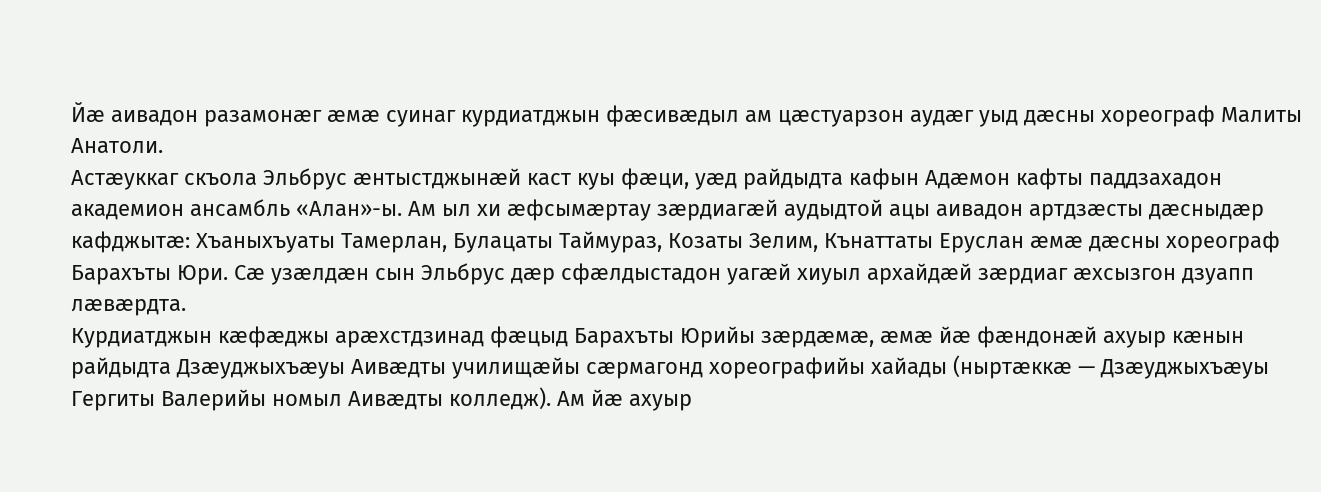Йæ аивадон разамонæг æмæ суинаг курдиатджын фæсивæдыл ам цæстуарзон аудæг уыд дæсны хореограф Малиты Анатоли.
Астæуккаг скъола Эльбрус æнтыстджынæй каст куы фæци, уæд райдыдта кафын Адæмон кафты паддзахадон академион ансамбль «Алан»-ы. Ам ыл хи æфсымæртау зæрдиагæй аудыдтой ацы аивадон артдзæсты дæсныдæр кафджытæ: Хъаныхъуаты Тамерлан, Булацаты Таймураз, Козаты Зелим, Кънаттаты Еруслан æмæ дæсны хореограф Барахъты Юри. Сæ узæлдæн сын Эльбрус дæр сфæлдыстадон уагæй хиуыл архайдæй зæрдиаг æхсызгон дзуапп лæвæрдта.
Курдиатджын кæфæджы арæхстдзинад фæцыд Барахъты Юрийы зæрдæмæ, æмæ йæ фæндонæй ахуыр кæнын райдыдта Дзæуджыхъæуы Аивæдты училищæйы сæрмагонд хореографийы хайады (ныртæккæ — Дзæуджыхъæуы Гергиты Валерийы номыл Аивæдты колледж). Ам йæ ахуыр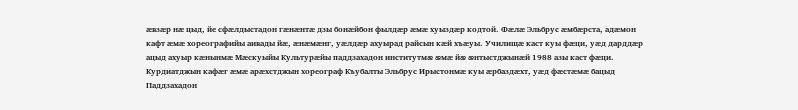æвзæр нæ цыд, йе сфæлдыстадон гæнæнтæ дзы бонæйбон фылдæр æмæ хуыздæр кодтой. Фæлæ Эльбрус æмбæрста, адæмон кафт æмæ хореографийы аивады йæ, æнæмæнг, уæлдæр ахуырад райсын кæй хъæуы. Училищæ каст куы фæци, уæд дарддæр ацыд ахуыр кæнынмæ Мæскуыйы Культурæйы паддзахадон институтмæ æмæ йæ æнтыстджынæй 1988 азы каст фæци.
Курдиатджын кафæг æмæ арæхстджын хореограф Къубалты Эльбрус Ирыстонмæ куы æрбаздæхт, уæд фæстæмæ бацыд Паддзахадон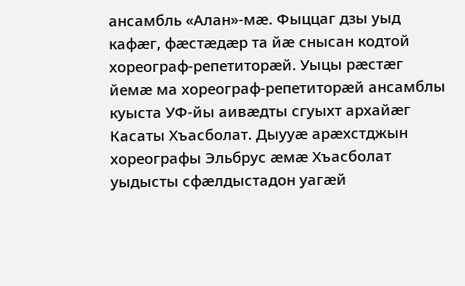ансамбль «Алан»-мæ. Фыццаг дзы уыд кафæг, фæстæдæр та йæ снысан кодтой хореограф-репетиторæй. Уыцы рæстæг йемæ ма хореограф-репетиторæй ансамблы куыста УФ-йы аивæдты сгуыхт архайæг Касаты Хъасболат. Дыууæ арæхстджын хореографы Эльбрус æмæ Хъасболат уыдысты сфæлдыстадон уагæй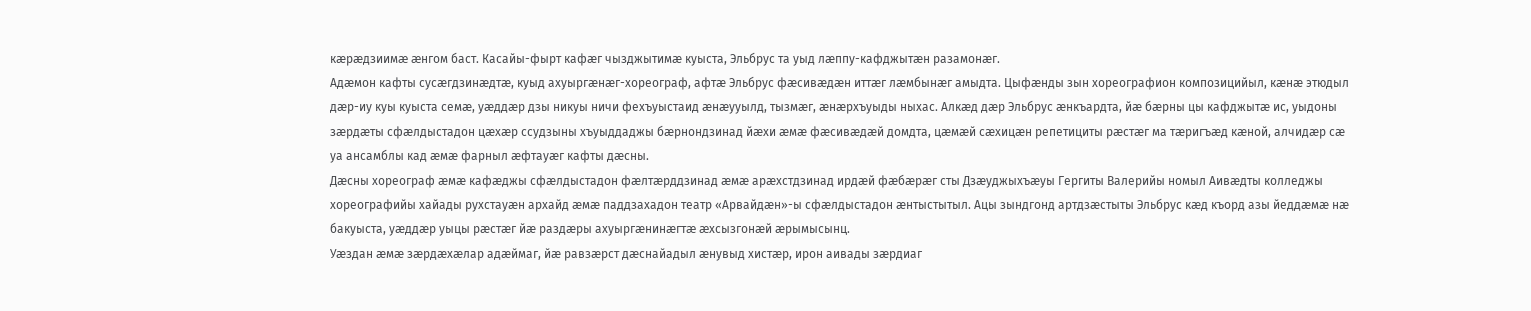кæрæдзиимæ æнгом баст. Касайы-фырт кафæг чызджытимæ куыста, Эльбрус та уыд лæппу-кафджытæн разамонæг.
Адæмон кафты сусæгдзинæдтæ, куыд ахуыргæнæг-хореограф, афтæ Эльбрус фæсивæдæн иттæг лæмбынæг амыдта. Цыфæнды зын хореографион композицийыл, кæнæ этюдыл дæр-иу куы куыста семæ, уæддæр дзы никуы ничи фехъуыстаид æнæууылд, тызмæг, æнæрхъуыды ныхас. Алкæд дæр Эльбрус æнкъардта, йæ бæрны цы кафджытæ ис, уыдоны зæрдæты сфæлдыстадон цæхæр ссудзыны хъуыддаджы бæрнондзинад йæхи æмæ фæсивæдæй домдта, цæмæй сæхицæн репетициты рæстæг ма тæригъæд кæной, алчидæр сæ уа ансамблы кад æмæ фарныл æфтауæг кафты дæсны.
Дæсны хореограф æмæ кафæджы сфæлдыстадон фæлтæрддзинад æмæ арæхстдзинад ирдæй фæбæрæг сты Дзæуджыхъæуы Гергиты Валерийы номыл Аивæдты колледжы хореографийы хайады рухстауæн архайд æмæ паддзахадон театр «Арвайдæн»-ы сфæлдыстадон æнтыстытыл. Ацы зындгонд артдзæстыты Эльбрус кæд къорд азы йеддæмæ нæ бакуыста, уæддæр уыцы рæстæг йæ раздæры ахуыргæнинæгтæ æхсызгонæй æрымысынц.
Уæздан æмæ зæрдæхæлар адæймаг, йæ равзæрст дæснайадыл æнувыд хистæр, ирон аивады зæрдиаг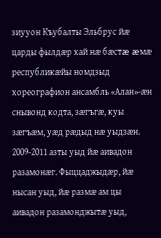зиууон Къубалты Эльбрус йæ царды фылдæр хай нæ бæстæ æмæ республикæйы номдзыд хореографион ансамбль «Алан»-æн снывонд кодта, зæгъгæ, куы зæгъæм, уæд рæдыд нæ уыдзæн. 2009-2011 азты уыд йæ аивадон разамонæг. Фыццаджыдæр, йæ нысан уыд, йæ размæ ам цы аивадон разамонджытæ уыд,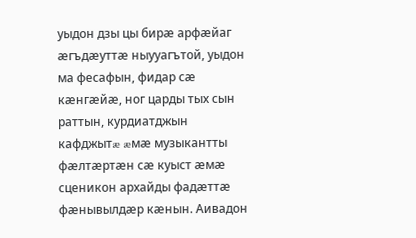уыдон дзы цы бирæ арфæйаг æгъдæуттæ ныууагътой, уыдон ма фесафын, фидар сæ кæнгæйæ, ног царды тых сын раттын, курдиатджын кафджытæ æмæ музыкантты фæлтæртæн сæ куыст æмæ сценикон архайды фадæттæ фæнывылдæр кæнын. Аивадон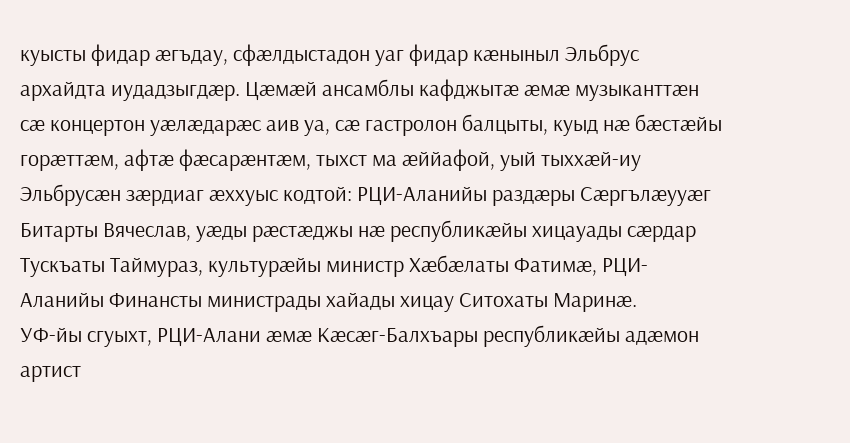куысты фидар æгъдау, сфæлдыстадон уаг фидар кæныныл Эльбрус архайдта иудадзыгдæр. Цæмæй ансамблы кафджытæ æмæ музыканттæн сæ концертон уæлæдарæс аив уа, сæ гастролон балцыты, куыд нæ бæстæйы горæттæм, афтæ фæсарæнтæм, тыхст ма æййафой, уый тыххæй-иу Эльбрусæн зæрдиаг æххуыс кодтой: РЦИ-Аланийы раздæры Сæргълæууæг Битарты Вячеслав, уæды рæстæджы нæ республикæйы хицауады сæрдар Тускъаты Таймураз, культурæйы министр Хæбæлаты Фатимæ, РЦИ-Аланийы Финансты министрады хайады хицау Ситохаты Маринæ.
УФ-йы сгуыхт, РЦИ-Алани æмæ Кæсæг-Балхъары республикæйы адæмон артист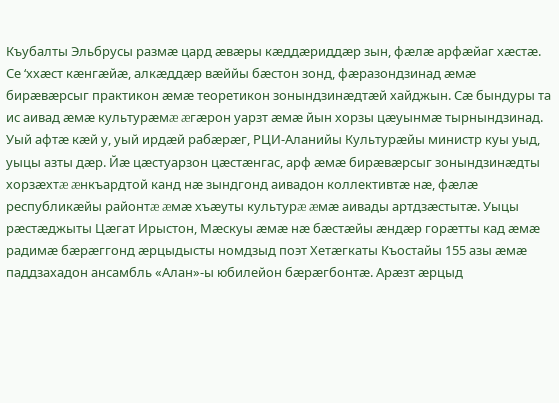Къубалты Эльбрусы размæ цард æвæры кæддæриддæр зын, фæлæ арфæйаг хæстæ. Се ‘ххæст кæнгæйæ, алкæддæр вæййы бæстон зонд, фæразондзинад æмæ бирæвæрсыг практикон æмæ теоретикон зонындзинæдтæй хайджын. Сæ бындуры та ис аивад æмæ культурæмæ æгæрон уарзт æмæ йын хорзы цæуынмæ тырнындзинад. Уый афтæ кæй у, уый ирдæй рабæрæг, РЦИ-Аланийы Культурæйы министр куы уыд, уыцы азты дæр. Йæ цæстуарзон цæстæнгас, арф æмæ бирæвæрсыг зонындзинæдты хорзæхтæ æнкъардтой канд нæ зындгонд аивадон коллективтæ нæ, фæлæ республикæйы районтæ æмæ хъæуты культурæ æмæ аивады артдзæстытæ. Уыцы рæстæджыты Цæгат Ирыстон, Мæскуы æмæ нæ бæстæйы æндæр горæтты кад æмæ радимæ бæрæггонд æрцыдысты номдзыд поэт Хетæгкаты Къостайы 155 азы æмæ паддзахадон ансамбль «Алан»-ы юбилейон бæрæгбонтæ. Арæзт æрцыд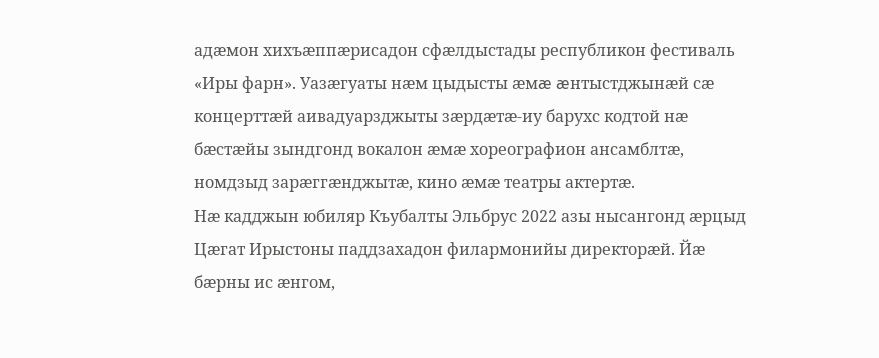адæмон хихъæппæрисадон сфæлдыстады республикон фестиваль «Иры фарн». Уазæгуаты нæм цыдысты æмæ æнтыстджынæй сæ концерттæй аивадуарзджыты зæрдæтæ-иу барухс кодтой нæ бæстæйы зындгонд вокалон æмæ хореографион ансамблтæ, номдзыд зарæггæнджытæ, кино æмæ театры актертæ.
Нæ кадджын юбиляр Къубалты Эльбрус 2022 азы нысангонд æрцыд Цæгат Ирыстоны паддзахадон филармонийы директорæй. Йæ бæрны ис æнгом,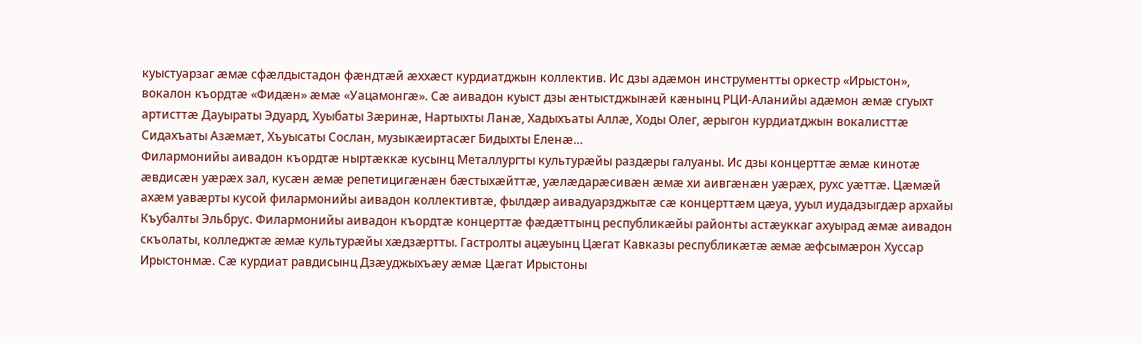куыстуарзаг æмæ сфæлдыстадон фæндтæй æххæст курдиатджын коллектив. Ис дзы адæмон инструментты оркестр «Ирыстон», вокалон къордтæ «Фидæн» æмæ «Уацамонгæ». Сæ аивадон куыст дзы æнтыстджынæй кæнынц РЦИ-Аланийы адæмон æмæ сгуыхт артисттæ Дауыраты Эдуард, Хуыбаты Зæринæ, Нартыхты Ланæ, Хадыхъаты Аллæ, Ходы Олег, æрыгон курдиатджын вокалисттæ Сидахъаты Азæмæт, Хъуысаты Сослан, музыкæиртасæг Бидыхты Еленæ…
Филармонийы аивадон къордтæ ныртæккæ кусынц Металлургты культурæйы раздæры галуаны. Ис дзы концерттæ æмæ кинотæ æвдисæн уæрæх зал, кусæн æмæ репетицигæнæн бæстыхæйттæ, уæлæдарæсивæн æмæ хи аивгæнæн уæрæх, рухс уæттæ. Цæмæй ахæм уавæрты кусой филармонийы аивадон коллективтæ, фылдæр аивадуарзджытæ сæ концерттæм цæуа, ууыл иудадзыгдæр архайы Къубалты Эльбрус. Филармонийы аивадон къордтæ концерттæ фæдæттынц республикæйы районты астæуккаг ахуырад æмæ аивадон скъолаты, колледжтæ æмæ культурæйы хæдзæртты. Гастролты ацæуынц Цæгат Кавказы республикæтæ æмæ æфсымæрон Хуссар Ирыстонмæ. Сæ курдиат равдисынц Дзæуджыхъæу æмæ Цæгат Ирыстоны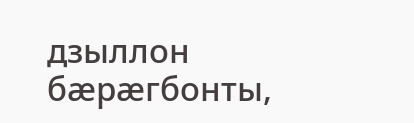дзыллон бæрæгбонты,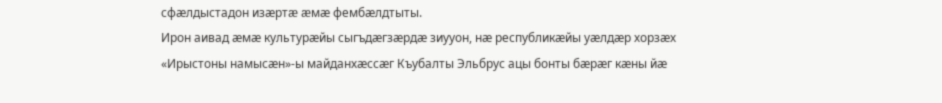сфæлдыстадон изæртæ æмæ фембæлдтыты.
Ирон аивад æмæ культурæйы сыгъдæгзæрдæ зиууон, нæ республикæйы уæлдæр хорзæх «Ирыстоны намысæн»-ы майданхæссæг Къубалты Эльбрус ацы бонты бæрæг кæны йæ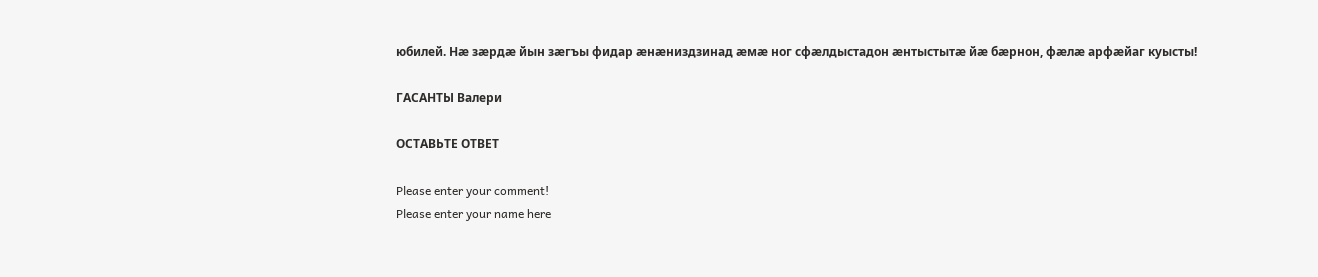юбилей. Нæ зæрдæ йын зæгъы фидар æнæниздзинад æмæ ног сфæлдыстадон æнтыстытæ йæ бæрнон, фæлæ арфæйаг куысты!

ГАСАНТЫ Валери

ОСТАВЬТЕ ОТВЕТ

Please enter your comment!
Please enter your name here